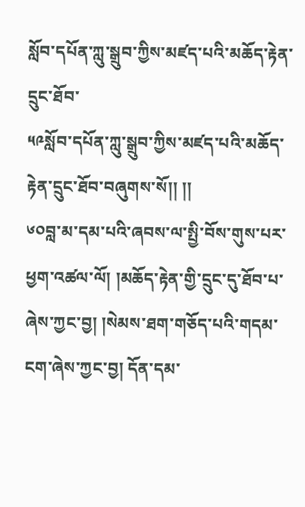སློབ་དཔོན་ཀླུ་སྒྲུབ་ཀྱིས་མཛད་པའི་མཆོད་རྟེན་དྲུང་ཐོབ་
༥༩སློབ་དཔོན་ཀླུ་སྒྲུབ་ཀྱིས་མཛད་པའི་མཆོད་རྟེན་དྲུང་ཐོབ་བཞུགས་སོ།། །།
༦༠བླ་མ་དམ་པའི་ཞབས་ལ་སྤྱི་བོས་གུས་པར་ཕྱག་འཚལ་ལོ། །མཆོད་རྟེན་གྱི་དྲུང་དུ་ཐོབ་པ་ཞེས་ཀྱང་བྱ། །སེམས་ཐག་གཅོད་པའི་གདམ་ངག་ཞེས་ཀྱང་བྱ། དོན་དམ་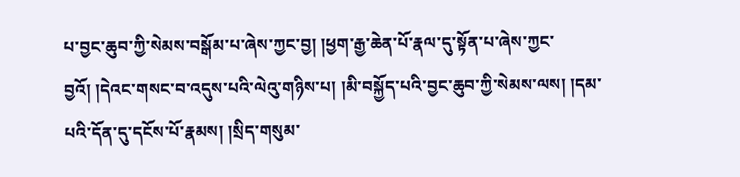པ་བྱང་ཆུབ་ཀྱི་སེམས་བསྒོམ་པ་ཞེས་ཀྱང་བྱ། །ཕྱག་རྒྱ་ཆེན་པོ་རྣལ་དུ་སྟོན་པ་ཞེས་ཀྱང་བྱའོ། །དེའང་གསང་བ་འདུས་པའི་ལེའུ་གཉིས་པ། །མི་བསྐྱོད་པའི་བྱང་ཆུབ་ཀྱི་སེམས་ལས། །དམ་པའི་དོན་དུ་དངོས་པོ་རྣམས། །སྲིད་གསུམ་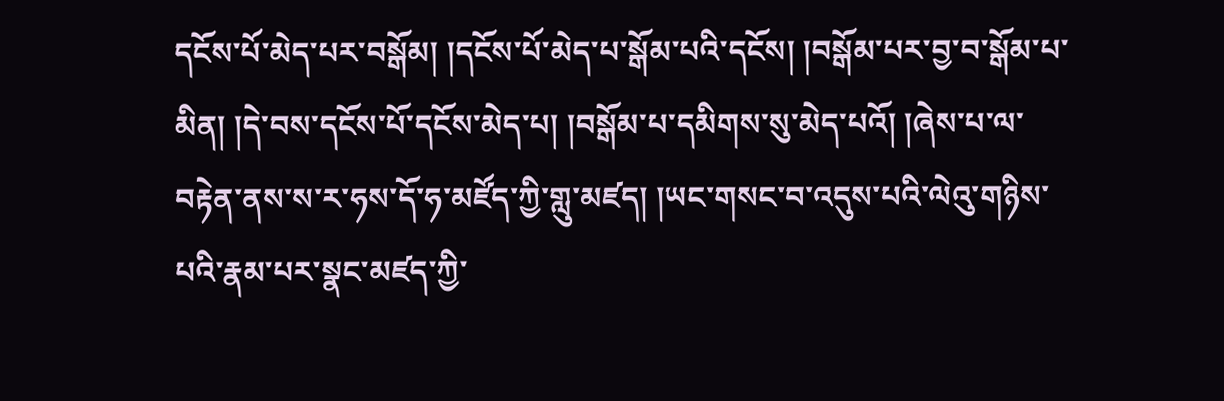དངོས་པོ་མེད་པར་བསྒོམ། །དངོས་པོ་མེད་པ་སྒོམ་པའི་དངོས། །བསྒོམ་པར་བྱ་བ་སྒོམ་པ་མིན། །དེ་བས་དངོས་པོ་དངོས་མེད་པ། །བསྒོམ་པ་དམིགས་སུ་མེད་པའོ། །ཞེས་པ་ལ་བརྟེན་ནས་ས་ར་ཧས་དོ་ཧ་མཛོད་ཀྱི་གླུ་མཛད། །ཡང་གསང་བ་འདུས་པའི་ལེའུ་གཉིས་པའི་རྣམ་པར་སྣང་མཛད་ཀྱི་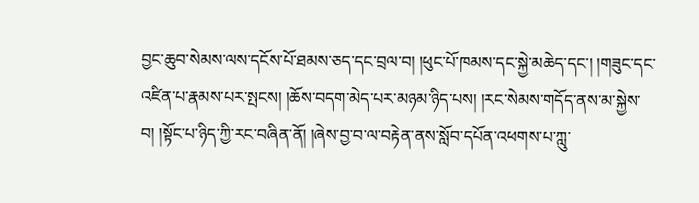བྱང་ཆུབ་སེམས་ལས་དངོས་པོ་ཐམས་ཅད་དང་བྲལ་བ། །ཕུང་པོ་ཁམས་དང་སྐྱེ་མཆེད་དང་། །གཟུང་དང་འཛིན་པ་རྣམས་པར་སྤངས། །ཆོས་བདག་མེད་པར་མཉམ་ཉིད་པས། །རང་སེམས་གདོད་ནས་མ་སྐྱེས་བ། །སྟོང་པ་ཉིད་ཀྱི་རང་བཞིན་ནོ། །ཞེས་བྱ་བ་ལ་བརྟེན་ནས་སློབ་དཔོན་འཕགས་པ་ཀླུ་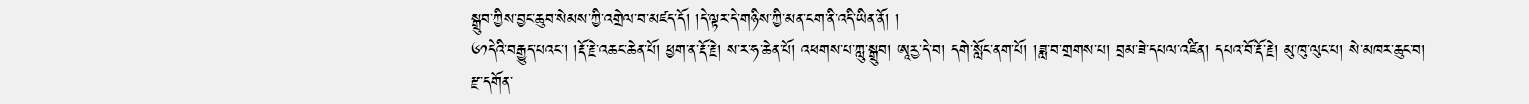སྒྲུབ་ཀྱིས་བྱང་ཆུབ་སེམས་ཀྱི་འགྲེལ་བ་མཛད་དོ། །དེ་ལྟར་དེ་གཉིས་ཀྱི་མན་ངག་ནི་འདི་ཡིན་ནོ། །
༦༡དེའི་བརྒྱུད་པའང་། །རྡོ་རྗེ་འཆང་ཆེན་པོ། ཕྱག་ན་རྡོ་རྗེ། ས་ར་ཧ་ཆེན་པོ། འཕགས་པ་ཀླུ་སྒྲུབ། ཨཱརྱ་དེ་བ། དགེ་སློང་ནག་པོ། །ཟླ་བ་གྲགས་པ། བྲམ་ཟེ་དཔལ་འཛིན། དཔའ་བོ་རྡོ་རྗེ། མུ་ཁུ་ལུང་པ། སེ་མཁར་ཆུང་བ། རྫ་དགོན་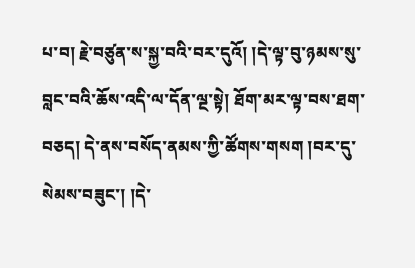པ་བ། རྗེ་བཙུན་ས་སྐྱ་བའི་བར་དུའོ། །དེ་ལྟ་བུ་ཉམས་སུ་བླང་བའི་ཆོས་འདི་ལ་དོན་ལྔ་སྟེ། ཐོག་མར་ལྟ་བས་ཐག་བཅད། དེ་ནས་བསོད་ནམས་ཀྱི་ཚོགས་གསག །བར་དུ་སེམས་བཟུང་། །དེ་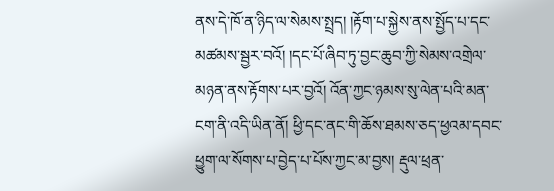ནས་དེ་ཁོ་ན་ཉིད་ལ་སེམས་སྤྲད། །རྟོག་པ་སྐྱེས་ནས་སྤྱོད་པ་དང་མཚམས་སྦྱར་བའོ། །དང་པོ་ཞིབ་ཏུ་བྱང་ཆུབ་ཀྱི་སེམས་འགྲེལ་མཉན་ནས་རྟོགས་པར་བྱའོ། འོན་ཀྱང་ཉམས་སུ་ལེན་པའི་མན་ངག་ནི་འདི་ཡིན་ནོ། ཕྱི་དང་ནང་གི་ཆོས་ཐམས་ཅད་ཕྱའམ་དབང་ཕྱུག་ལ་སོགས་པ་བྱེད་པ་པོས་ཀྱང་མ་བྱས། རྡུལ་ཕྲན་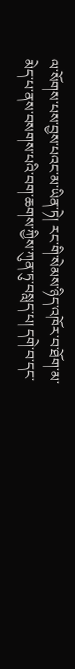ལ་སོགས་པས་བྱས་པའང་མ་ཡིན་ཏེ། རང་གི་སེམས་ཉིད་འཁོར་བ་ཐོག་མ་མེད་པ་ནས་བསགས་པའི་བག་ཆགས་ཀྱིས་ཀུན་ཏུ་བསླད་པ། དགེ་བ་དང་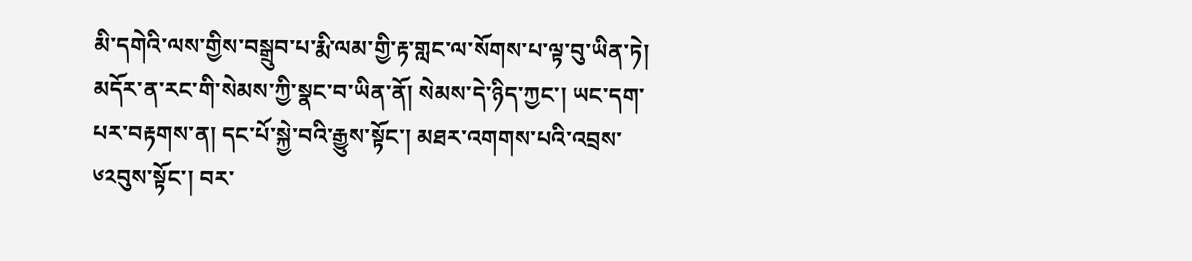མི་དགེའི་ལས་གྱིས་བསྒྲུབ་པ་རྨི་ལམ་གྱི་རྟ་གླང་ལ་སོགས་པ་ལྟ་བུ་ཡིན་ཏེ། མདོར་ན་རང་གི་སེམས་ཀྱི་སྣང་བ་ཡིན་ནོ། སེམས་དེ་ཉིད་ཀྱང་། ཡང་དག་པར་བརྟགས་ན། དང་པོ་སྐྱེ་བའི་རྒྱུས་སྟོང་། མཐར་འགགས་པའི་འབྲས་
༦༢བུས་སྟོང་། བར་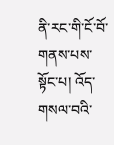ནི་རང་གི་ངོ་བོ་གནས་པས་སྟོང་པ། འོད་གསལ་བའི་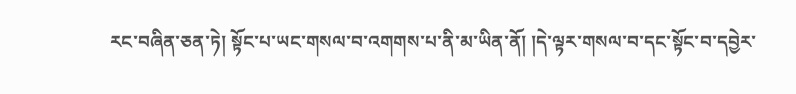རང་བཞིན་ཅན་ཏེ། སྟོང་པ་ཡང་གསལ་བ་འགགས་པ་ནི་མ་ཡིན་ནོ། །དེ་ལྟར་གསལ་བ་དང་སྟོང་བ་དབྱེར་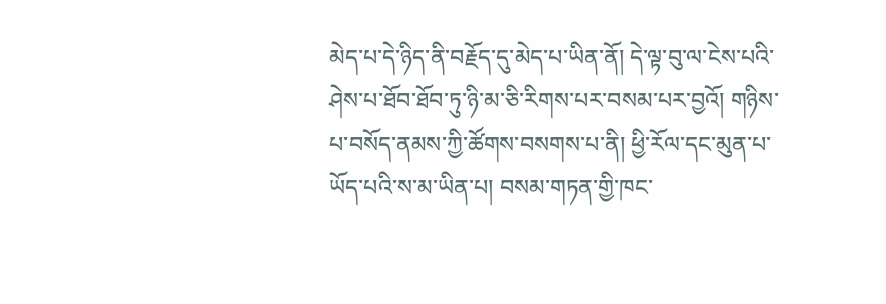མེད་པ་དེ་ཉིད་ནི་བརྗོད་དུ་མེད་པ་ཡིན་ནོ། དེ་ལྟ་བུ་ལ་ངེས་པའི་ཤེས་པ་ཐོབ་ཐོབ་ཏུ་ཉི་མ་ཅི་རིགས་པར་བསམ་པར་བྱའོ། གཉིས་པ་བསོད་ནམས་ཀྱི་ཚོགས་བསགས་པ་ནི། ཕྱི་རོལ་དང་མུན་པ་ཡོད་པའི་ས་མ་ཡིན་པ། བསམ་གཏན་གྱི་ཁང་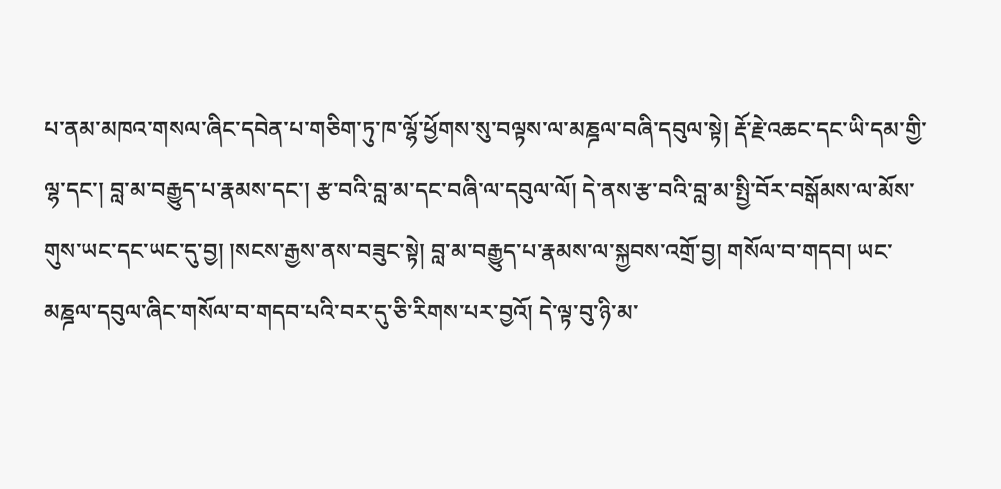པ་ནམ་མཁའ་གསལ་ཞིང་དབེན་པ་གཅིག་ཏུ་ཁ་ལྷོ་ཕྱོགས་སུ་བལྟས་ལ་མཎྜལ་བཞི་དབུལ་སྟེ། རྡོ་རྗེ་འཆང་དང་ཡི་དམ་གྱི་ལྷ་དང་། བླ་མ་བརྒྱུད་པ་རྣམས་དང་། རྩ་བའི་བླ་མ་དང་བཞི་ལ་དབུལ་ལོ། དེ་ནས་རྩ་བའི་བླ་མ་སྤྱི་བོར་བསྒོམས་ལ་མོས་གུས་ཡང་དང་ཡང་དུ་བྱ། །སངས་རྒྱས་ནས་བཟུང་སྟེ། བླ་མ་བརྒྱུད་པ་རྣམས་ལ་སྐྱབས་འགྲོ་བྱ། གསོལ་བ་གདབ། ཡང་མཎྜལ་དབུལ་ཞིང་གསོལ་བ་གདབ་པའི་བར་དུ་ཅི་རིགས་པར་བྱའོ། དེ་ལྟ་བུ་ཉི་མ་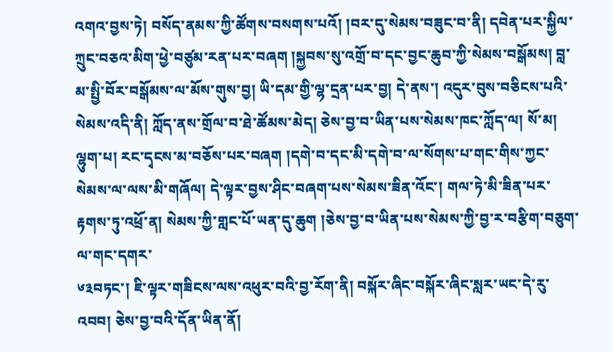འགའ་བྱས་ཏེ། བསོད་ནམས་ཀྱི་ཚོགས་བསགས་པའོ། །བར་དུ་སེམས་བཟུང་བ་ནི། དབེན་པར་སྐྱིལ་ཀྲུང་བཅའ་མིག་ཕྱེ་བཙུམ་རན་པར་བཞག །སྐྱབས་སུ་འགྲོ་བ་དང་བྱང་ཆུབ་ཀྱི་སེམས་བསྒོམས། བླ་མ་སྤྱི་བོར་བསྒོམས་ལ་མོས་གུས་བྱ། ཡི་དམ་གྱི་ལྷ་དྲན་པར་བྱ། དེ་ནས་། འདུར་བུས་བཅིངས་པའི་སེམས་འདི་ནི། ཀློད་ནས་གྲོལ་བ་ཐེ་ཚོམས་མེད། ཅེས་བྱ་བ་ཡིན་པས་སེམས་ཁང་ཀློད་ལ། སོ་མ། ལྷུག་པ། རང་དྭངས་མ་བཅོས་པར་བཞག །དགེ་བ་དང་མི་དགེ་བ་ལ་སོགས་པ་གང་གིས་ཀྱང་སེམས་ལ་ལས་མི་གཞོལ། དེ་ལྟར་བྱས་ཤིང་བཞག་པས་སེམས་ཟིན་འོང་། གལ་ཏེ་མི་ཟིན་པར་རྟགས་ཏུ་འཕྲོ་ན། སེམས་ཀྱི་གླང་པོ་ཡན་དུ་ཆུག །ཅེས་བྱ་བ་ཡིན་པས་སེམས་ཀྱི་བྱ་ར་བརྩིག་བཅུག་ལ་གང་དགར་
༦༣བཏང་། ཇི་ལྟར་གཟིངས་ལས་འཕུར་བའི་བྱ་རོག་ནི། བསྐོར་ཞིང་བསྐོར་ཞིང་སླར་ཡང་དེ་རུ་འབབ། ཅེས་བྱ་བའི་དོན་ཡིན་ནོ།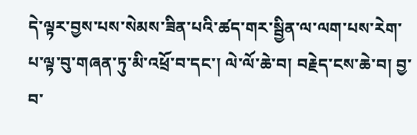དེ་ལྟར་བྱས་པས་སེམས་ཟིན་པའི་ཚད་གར་སྦྱིན་ལ་ལག་པས་རེག་པ་ལྟ་བུ་གཞན་ཏུ་མི་འཕྲོ་བ་དང་། ལེ་ལོ་ཆེ་བ། བརྗེད་ངས་ཆེ་བ། བྱ་བ་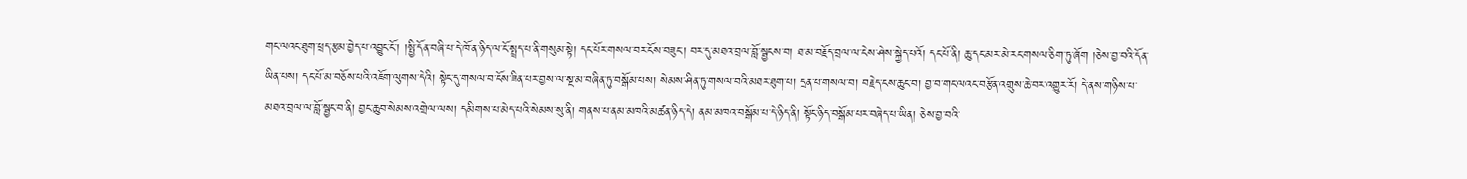གང་ལའང་ཐུག་ཕྲད་རྩམ་བྱེད་པ་འབྱུང་ངོ་། །སྤྱི་དོན་བཞི་པ་དེ་ཁོ་ན་ཉིད་ལ་ངོ་སྤྲད་པ་ནི་གསུམ་སྟེ། དང་པོར་གསལ་བར་ངོས་བཟུང་། བར་དུ་མཐའ་བྲལ་བློ་སྦྱངས་བ། ཐ་མ་བརྗོད་བྲལ་ལ་ངེས་ཤེས་སྐྱེད་པའོ། དང་པོ་ནི། ཆུ་དང་མར་མེ་རང་གསལ་ཅིག་ཏུ་ཞོག །ཅེས་བྱ་བའི་དོན་ཡིན་པས། དང་པོ་མ་བཅོས་པའི་འཇོག་ལུགས་དེའི། སྟེང་དུ་གསལ་བ་ངོས་ཟིན་པར་བྱས་ལ་སྔ་མ་བཞིན་ཏུ་བསྒོམ་པས། སེམས་ཤིན་ཏུ་གསལ་བའི་མཐར་ཐུག་པ། དྲན་པ་གསལ་བ། བརྗེད་ངས་ཆུང་བ། བྱ་བ་གང་ལའང་བརྩོན་འགྲུས་ཆེ་བར་འགྱུར་རོ། དེ་ནས་གཉིས་པ་མཐའ་བྲལ་ལ་བློ་སྦྱང་བ་ནི། བྱང་ཆུབ་སེམས་འགྲེལ་ལས། དམིགས་པ་མེད་པའི་སེམས་སུ་ནི། གནས་པ་ནམ་མཁའི་མཚན་ཉིད་དེ། ནམ་མཁའ་བསྒོམ་པ་དེ་ཉིད་ནི། སྟོང་ཉིད་བསྒོམ་པར་བཞེད་པ་ཡིན། ཅེས་བྱ་བའི་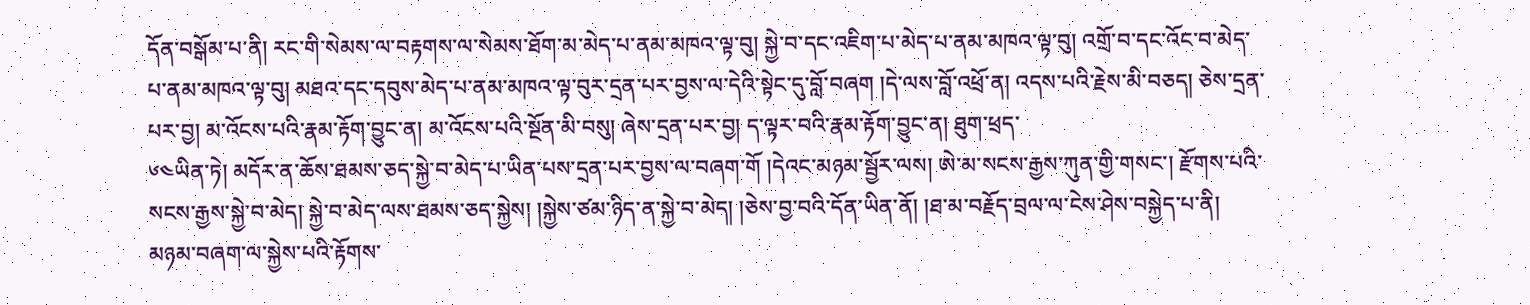དོན་བསྒོམ་པ་ནི། རང་གི་སེམས་ལ་བརྟགས་ལ་སེམས་ཐོག་མ་མེད་པ་ནམ་མཁའ་ལྟ་བུ། སྐྱེ་བ་དང་འཇིག་པ་མེད་པ་ནམ་མཁའ་ལྟ་བུ། འགྲོ་བ་དང་འོང་བ་མེད་པ་ནམ་མཁའ་ལྟ་བུ། མཐའ་དང་དབུས་མེད་པ་ནམ་མཁའ་ལྟ་བུར་དྲན་པར་བྱས་ལ་དེའི་སྟེང་དུ་བློ་བཞག །དེ་ལས་བློ་འཕྲོ་ན། འདས་པའི་རྗེས་མི་བཅད། ཅེས་དྲན་པར་བྱ། མ་འོངས་པའི་རྣམ་རྟོག་བྱུང་ན། མ་འོངས་པའི་སྔོན་མི་བསུ། ཞེས་དྲན་པར་བྱ། ད་ལྟར་བའི་རྣམ་རྟོག་བྱུང་ན། ཐུག་ཕྲད་
༦༤ཡིན་ཏེ། མདོར་ན་ཆོས་ཐམས་ཅད་སྐྱེ་བ་མེད་པ་ཡིན་པས་དྲན་པར་བྱས་ལ་བཞག་གོ །དེའང་མཉམ་སྦྱོར་ལས། ཨེ་མ་སངས་རྒྱས་ཀུན་གྱི་གསང་། རྫོགས་པའི་སངས་རྒྱས་སྐྱེ་བ་མེད། སྐྱེ་བ་མེད་ལས་ཐམས་ཅད་སྐྱེས། །སྐྱེས་ཙམ་ཉིད་ན་སྐྱེ་བ་མེད། །ཅེས་བྱ་བའི་དོན་ཡིན་ནོ། །ཐ་མ་བརྗོད་བྲལ་ལ་ངེས་ཤེས་བསྐྱེད་པ་ནི། མཉམ་བཞག་ལ་སྐྱེས་པའི་རྟོགས་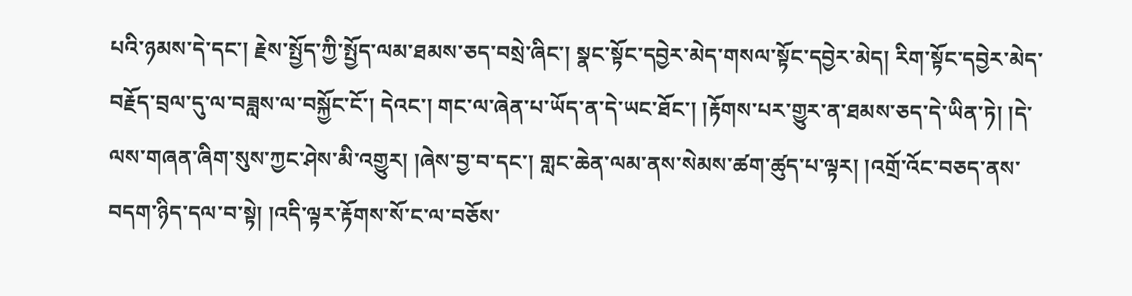པའི་ཉམས་དེ་དང་། རྗེས་སྤྱོད་ཀྱི་སྤྱོད་ལམ་ཐམས་ཅད་བསྲེ་ཞིང་། སྣང་སྟོང་དབྱེར་མེད་གསལ་སྟོང་དབྱེར་མེད། རིག་སྟོང་དབྱེར་མེད་བརྗོད་བྲལ་དུ་ལ་བཟླས་ལ་བསྐྱོང་ངོ་། དེའང་། གང་ལ་ཞེན་པ་ཡོད་ན་དེ་ཡང་ཐོང་། །རྟོགས་པར་གྱུར་ན་ཐམས་ཅད་དེ་ཡིན་ཏེ། །དེ་ལས་གཞན་ཞིག་སུས་ཀྱང་ཤེས་མི་འགྱུར། །ཞེས་བྱ་བ་དང་། གླང་ཆེན་ལམ་ནས་སེམས་ཚག་ཚུད་པ་ལྟར། །འགྲོ་འོང་བཅད་ནས་བདག་ཉིད་དལ་བ་སྟེ། །འདི་ལྟར་རྟོགས་སོ་ང་ལ་བཅོས་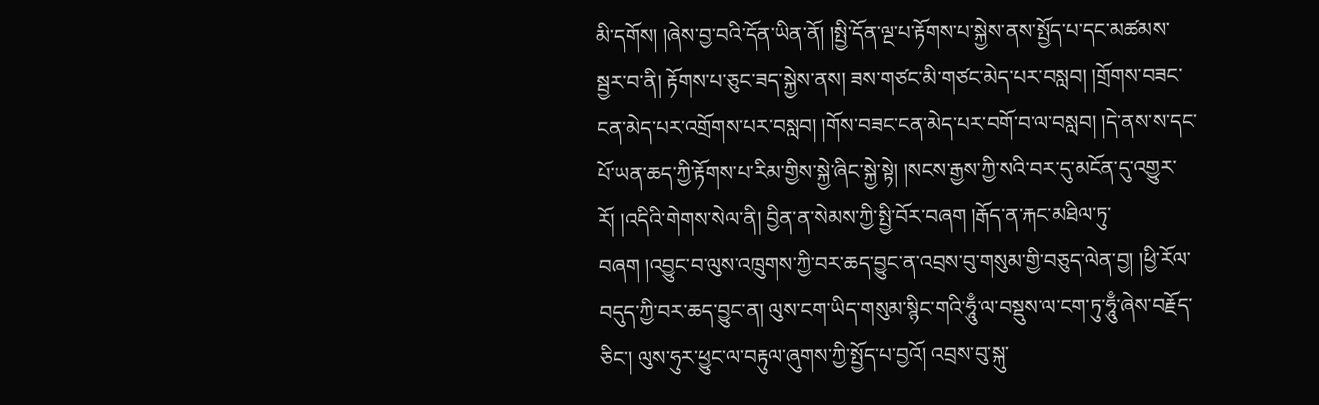མི་དགོས། །ཞེས་བྱ་བའི་དོན་ཡིན་ནོ། །སྤྱི་དོན་ལྔ་པ་རྟོགས་པ་སྐྱེས་ནས་སྤྱོད་པ་དང་མཚམས་སྦྱར་བ་ནི། རྟོགས་པ་ཅུང་ཟད་སྐྱེས་ནས། ཟས་གཙང་མི་གཙང་མེད་པར་བསླབ། །གྲོགས་བཟང་ངན་མེད་པར་འགྲོགས་པར་བསླབ། །གོས་བཟང་ངན་མེད་པར་བགོ་བ་ལ་བསླབ། །དེ་ནས་ས་དང་པོ་ཡན་ཆད་ཀྱི་རྟོགས་པ་རིམ་གྱིས་སྐྱེ་ཞིང་སྐྱེ་སྟེ། །སངས་རྒྱས་ཀྱི་སའི་བར་དུ་མངོན་དུ་འགྱུར་རོ། །འདིའི་གེགས་སེལ་ནི། བྱིན་ན་སེམས་ཀྱི་སྤྱི་བོར་བཞག །རྒོད་ན་རྐང་མཐིལ་ཏུ་བཞག །འབྱུང་བ་ལུས་འཁྲུགས་ཀྱི་བར་ཆད་བྱུང་ན་འབྲས་བུ་གསུམ་གྱི་བཅུད་ལེན་བྱ། །ཕྱི་རོལ་བདུད་ཀྱི་བར་ཆད་བྱུང་ན། ལུས་ངག་ཡིད་གསུམ་སྙིང་གའི་ཧཱུྃ་ལ་བསྡུས་ལ་ངག་ཏུ་ཧཱུྃ་ཞེས་བརྗོད་ཅིང་། ལུས་ཧུར་ཕྱུང་ལ་བརྟུལ་ཞུགས་ཀྱི་སྤྱོད་པ་བྱའོ། འབྲས་བུ་སྐུ་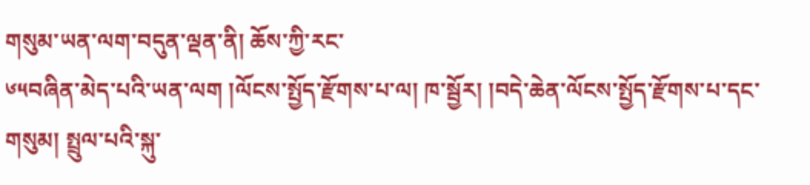གསུམ་ཡན་ལག་བདུན་ལྡན་ནི། ཆོས་ཀྱི་རང་
༦༥བཞིན་མེད་པའི་ཡན་ལག །ལོངས་སྤྱོད་རྫོགས་པ་ལ། ཁ་སྦྱོར། །བདེ་ཆེན་ལོངས་སྤྱོད་རྫོགས་པ་དང་གསུམ། སྤྲུལ་པའི་སྐུ་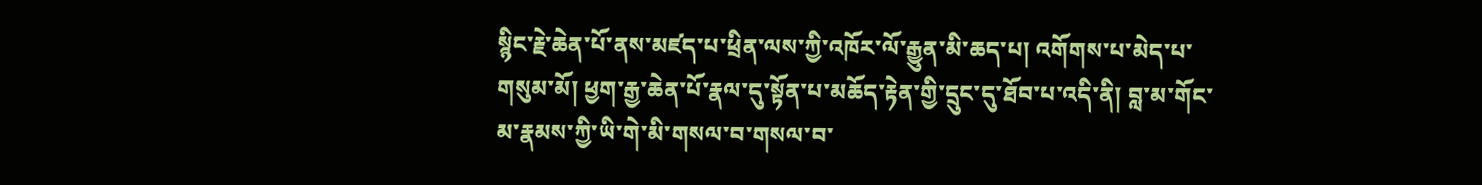སྙིང་རྗེ་ཆེན་པོ་ནས་མཛད་པ་ཕྲིན་ལས་ཀྱི་འཁོར་ལོ་རྒྱུན་མི་ཆད་པ། འགོགས་པ་མེད་པ་གསུམ་མོ། ཕྱག་རྒྱ་ཆེན་པོ་རྣལ་དུ་སྟོན་པ་མཆོད་རྟེན་གྱི་དྲུང་དུ་ཐོབ་པ་འདི་ནི། བླ་མ་གོང་མ་རྣམས་ཀྱི་ཡི་གེ་མི་གསལ་བ་གསལ་བ་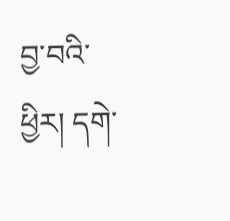བྱ་བའི་ཕྱིར། དགེ་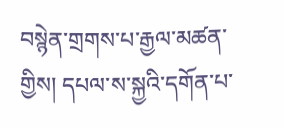བསྙེན་གྲགས་པ་རྒྱལ་མཚན་གྱིས། དཔལ་ས་སྐྱའི་དགོན་པ་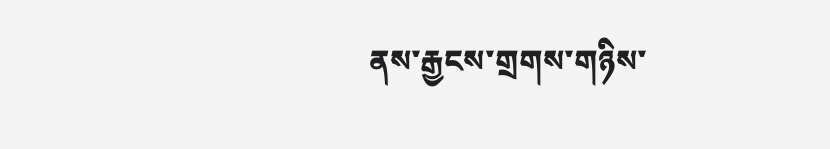ནས་རྒྱངས་གྲགས་གཉིས་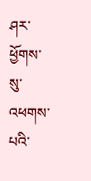ཤར་ཕྱོགས་སུ་འཕགས་པའི་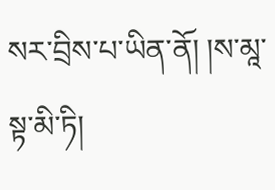སར་བྲིས་པ་ཡིན་ནོ། །ས་མཱ་སྟ་མི་ཏི།